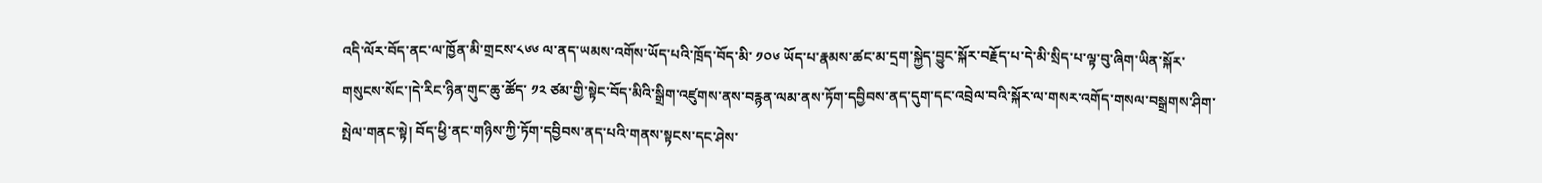འདི་ལོར་བོད་ནང་ལ་ཁྱོན་མི་གྲངས་༨༦༦ ལ་ནད་ཡམས་འགོས་ཡོད་པའི་ཁྲོད་བོད་མི་ ༡༠༦ ཡོད་པ་རྣམས་ཚང་མ་དྲག་སྐྱེད་བྱུང་སྐོར་བརྗོད་པ་དེ་མི་སྲིད་པ་ལྟ་བུ་ཞིག་ཡིན་སྐོར་གསུངས་སོང་།དེ་རིང་ཉིན་གུང་ཆུ་ཚོད་ ༡༢ ཙམ་གྱི་སྟེང་བོད་མིའི་སྒྲིག་འཛུགས་ནས་བརྙན་ལམ་ནས་ཏོག་དབྱིབས་ནད་དུག་དང་འབྲེལ་བའི་སྐོར་ལ་གསར་འགོད་གསལ་བསྒྲགས་ཤིག་སྤེལ་གནང་སྟེ། བོད་ཕྱི་ནང་གཉིས་ཀྱི་ཏོག་དབྱིབས་ནད་པའི་གནས་སྟངས་དང་ཤེས་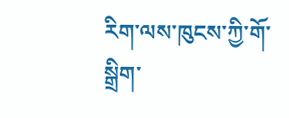རིག་ལས་ཁུངས་ཀྱི་གོ་སྒྲིག་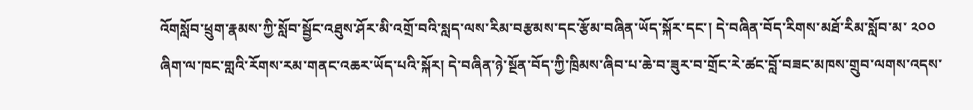འོགསློབ་ཕྲུག་རྣམས་ཀྱི་སློབ་སྦྱོང་འཐུས་ཤོར་མི་འགྲོ་བའི་སླད་ལས་རིམ་བརྩམས་དང་རྩོམ་བཞིན་ཡོད་སྐོར་དང་། དེ་བཞིན་བོད་རིགས་མཐོ་རིམ་སློབ་མ་ ༢༠༠ ཞིག་ལ་ཁང་གླའི་རོགས་རམ་གནང་འཆར་ཡོད་པའི་སྐོར། དེ་བཞིན་ཉེ་སྔོན་བོད་ཀྱི་ཁྲིམས་ཞིབ་པ་ཆེ་བ་ཟུར་བ་གྲོང་རེ་ཚང་བློ་བཟང་མཁས་གྲུབ་ལགས་འདས་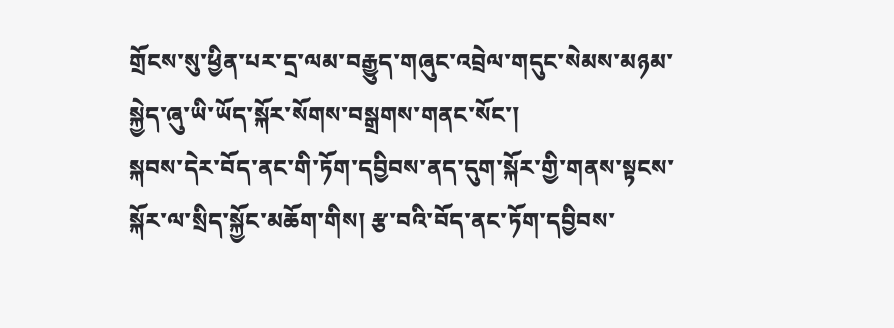གྲོངས་སུ་ཕྱིན་པར་དྲ་ལམ་བརྒྱུད་གཞུང་འབྲེལ་གདུང་སེམས་མཉམ་སྐྱེད་ཞུ་ཡི་ཡོད་སྐོར་སོགས་བསྒྲགས་གནང་སོང་།
སྐབས་དེར་བོད་ནང་གི་ཏོག་དབྱིབས་ནད་དུག་སྐོར་གྱི་གནས་སྟངས་སྐོར་ལ་སྲིད་སྐྱོང་མཆོག་གིས། རྩ་བའི་བོད་ནང་ཏོག་དབྱིབས་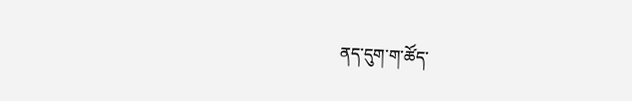ནད་དུག་ག་ཚོད་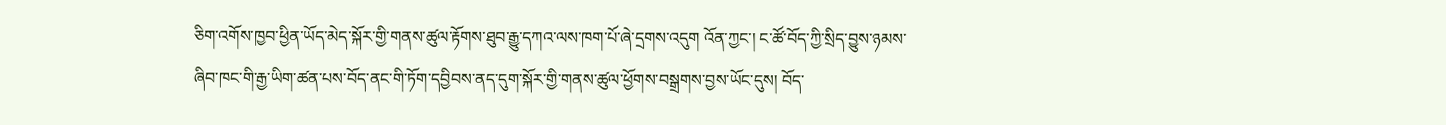ཅིག་འགོས་ཁྱབ་ཕྱིན་ཡོད་མེད་སྐོར་གྱི་གནས་ཚུལ་རྟོགས་ཐུབ་རྒྱུ་དཀའ་ལས་ཁག་པོ་ཞེ་དྲགས་འདུག འོན་ཀྱང་། ང་ཚོ་བོད་ཀྱི་སྲིད་བྱུས་ཉམས་ཞིབ་ཁང་གི་རྒྱ་ཡིག་ཚན་པས་བོད་ནང་གི་ཏོག་དབྱིབས་ནད་དུག་སྐོར་གྱི་གནས་ཚུལ་ཕྱོགས་བསྒྲགས་བྱས་ཡོང་དུས། བོད་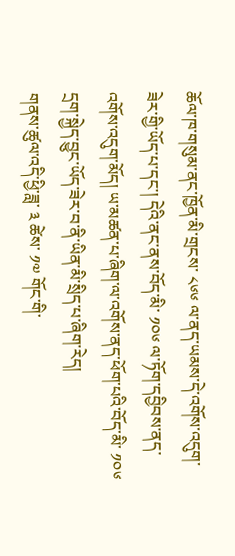ཆོལ་ཁ་གསུམ་ནང་ཁྱོན་མི་གྲངས་ ༨༦༦ ལ་ནད་ཡམས་དེ་འགོས་འདུག་ཟེར་གྱི་ཡོད་པ་དང་། དེའི་ནང་ནས་བོད་མི་ ༡༠༦ ལ་ཏོག་དབྱིབས་ནད་འགོས་འདུག་མོད། ཡ་མཚན་པ་ཞིག་ལ་འགོས་ནད་ཕོག་པའི་བོད་མི་ ༡༠༦ དྲག་སྐྱེད་བྱུང་ཡོད་ཟེར་བ་ནི་ཡིན་མི་སྲིད་པ་ཞིག་རེད།
གནས་ཚུལ་འདི་ཕྱི་ཟླ་ ༣ ཚེས་ ༡༧ གོང་གི་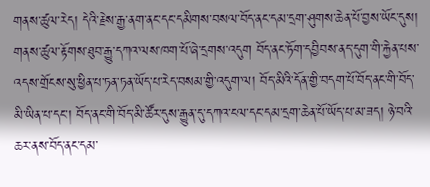གནས་ཚུལ་རེད། དེའི་རྗེས་རྒྱ་ནག་ནང་དང་དམིགས་བསལ་བོད་ནང་དམ་དྲག་ཤུགས་ཆེན་པོ་བྱས་ཡོང་དུས། གནས་ཚུལ་རྟོགས་ཐུབ་རྒྱུ་དཀའ་ལས་ཁག་པོ་ཞེ་དྲགས་འདུག བོད་ནང་ཏོག་དབྱིབས་ནད་དུག་གི་རྐྱེན་པས་འདས་གྲོངས་སུ་ཕྱིན་པ་ཏན་ཏན་ཡོད་པ་རེད་བསམ་གྱི་འདུག་ལ། བོད་མིའི་དོན་གྱི་བདག་པོ་བོད་ནང་གི་བོད་མི་ཡིན་པ་དང་། བོད་ནང་གི་བོད་མི་ཚོར་དུས་རྒྱུན་དུ་དཀའ་ངལ་དང་དམ་དྲག་ཆེན་པོ་ཡོད་པ་མ་ཟད། ཉེ་བའི་ཆར་ནས་བོད་ནང་དམ་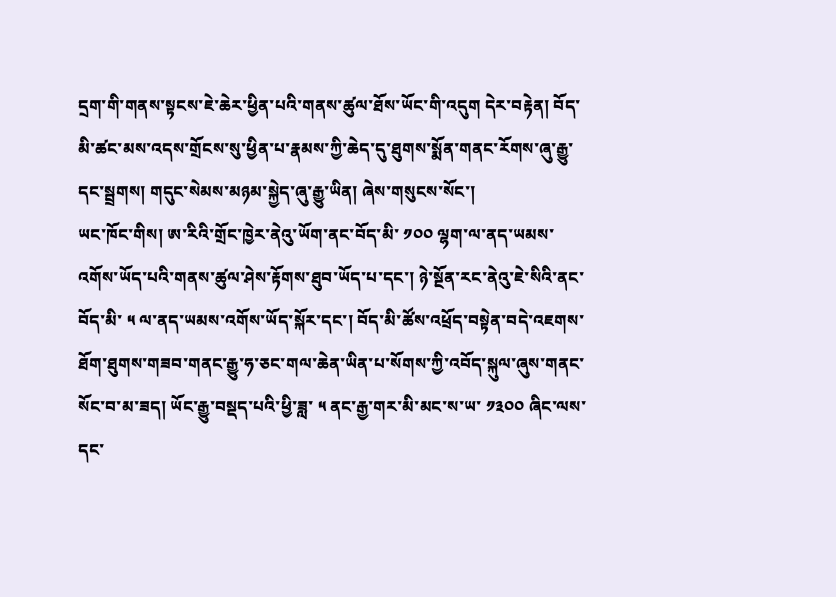དྲག་གི་གནས་སྟངས་ཇེ་ཆེར་ཕྱིན་པའི་གནས་ཚུལ་ཐོས་ཡོང་གི་འདུག དེར་བརྟེན། བོད་མི་ཚང་མས་འདས་གྲོངས་སུ་ཕྱིན་པ་རྣམས་ཀྱི་ཆེད་དུ་ཐུགས་སྨོན་གནང་རོགས་ཞུ་རྒྱུ་དང་སྦྲགས། གདུང་སེམས་མཉམ་སྐྱེད་ཞུ་རྒྱུ་ཡིན། ཞེས་གསུངས་སོང་།
ཡང་ཁོང་གིས། ཨ་རིའི་གྲོང་ཁྱེར་ནེའུ་ཡོག་ནང་བོད་མི་ ༡༠༠ ལྷག་ལ་ནད་ཡམས་འགོས་ཡོད་པའི་གནས་ཚུལ་ཤེས་རྟོགས་ཐུབ་ཡོད་པ་དང་། ཉེ་སྔོན་རང་ནེའུ་ཇེ་སིའི་ནང་བོད་མི་ ༥ ལ་ནད་ཡམས་འགོས་ཡོད་སྐོར་དང་། བོད་མི་ཚོས་འཕྲོད་བསྟེན་བདེ་འཇགས་ཐོག་ཐུགས་གཟབ་གནང་རྒྱུ་ཧ་ཅང་གལ་ཆེན་ཡིན་པ་སོགས་ཀྱི་འབོད་སྐུལ་ཞུས་གནང་སོང་བ་མ་ཟད། ཡོང་རྒྱུ་བསྡད་པའི་ཕྱི་ཟླ་ ༥ ནང་རྒྱ་གར་མི་མང་ས་ཡ་ ༡༣༠༠ ཞིང་ལས་དང་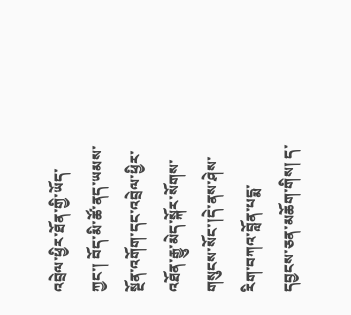འབྲེལ་ཕྱིར་ཐོན་གྱི་ཡོད་ཀྱང་། བོད་མི་ཚོ་ནད་ཡམས་སྔོན་འགོག་དང་འབྲེལ་ཕྱིར་འཐོན་རྒྱུ་མེད་སྐོར་སོགས་གསུངས་སོང་།དེ་ནས་ཤེས་རིག་བཀའ་བློན་པདྨ་དབྱངས་ཅན་མཆོག་གིས། ད་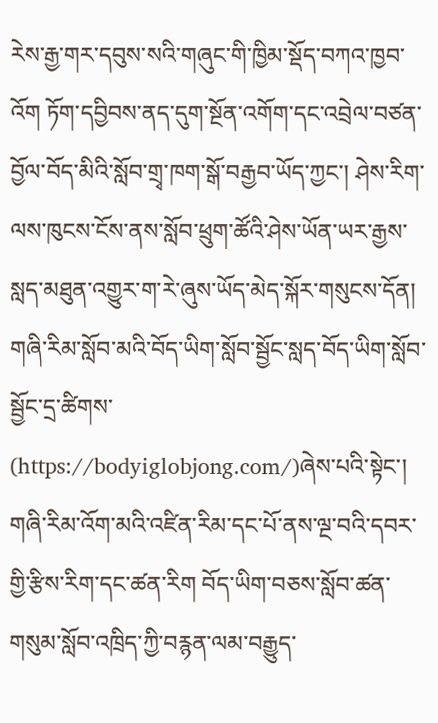རེས་རྒྱ་གར་དབུས་སའི་གཞུང་གི་ཁྱིམ་སྡོད་བཀའ་ཁྱབ་འོག ཏོག་དབྱིབས་ནད་དུག་སྔོན་འགོག་དང་འབྲེལ་བཙན་བྱོལ་བོད་མིའི་སློབ་གྲྭ་ཁག་སྒོ་བརྒྱབ་ཡོད་ཀྱང་། ཤེས་རིག་ལས་ཁུངས་ངོས་ནས་སློབ་ཕྲུག་ཚོའི་ཤེས་ཡོན་ཡར་རྒྱས་སླད་མཐུན་འགྱུར་ག་རེ་ཞུས་ཡོད་མེད་སྐོར་གསུངས་དོན། གཞི་རིམ་སློབ་མའི་བོད་ཡིག་སློབ་སྦྱོང་སླད་བོད་ཡིག་སློབ་སྦྱོང་དྲ་ཚིགས་ (https://bodyiglobjong.com/)ཞེས་པའི་སྟེང་། གཞི་རིམ་འོག་མའི་འཛིན་རིམ་དང་པོ་ནས་ལྔ་བའི་དབར་གྱི་རྩིས་རིག་དང་ཚན་རིག བོད་ཡིག་བཅས་སློབ་ཚན་གསུམ་སློབ་འཁྲིད་ཀྱི་བརྙན་ལམ་བརྒྱུད་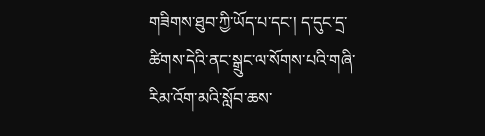གཟིགས་ཐུབ་ཀྱི་ཡོད་པ་དང་། ད་དུང་དྲ་ཚིགས་དེའི་ནང་སྒྲུང་ལ་སོགས་པའི་གཞི་རིམ་འོག་མའི་སློབ་ཆས་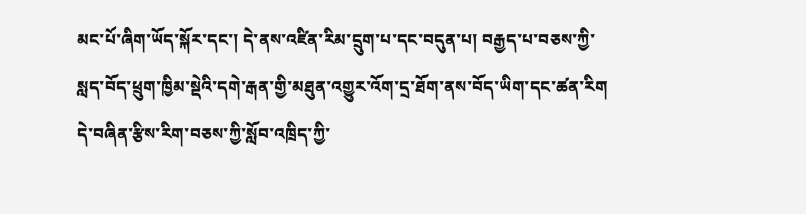མང་པོ་ཞིག་ཡོད་སྐོར་དང་། དེ་ནས་འཛིན་རིམ་དྲུག་པ་དང་བདུན་པ། བརྒྱད་པ་བཅས་ཀྱི་སླད་བོད་ཕྲུག་ཁྱིམ་སྡེའི་དགེ་རྒན་གྱི་མཐུན་འགྱུར་འོག་དྲ་ཐོག་ནས་བོད་ཡིག་དང་ཚན་རིག དེ་བཞིན་རྩིས་རིག་བཅས་ཀྱི་སློབ་འཁྲིད་ཀྱི་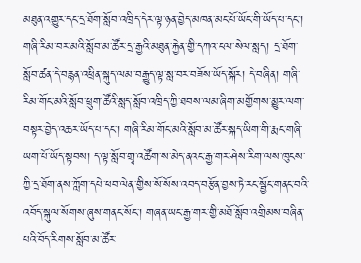མཐུན་འགྱུར་དང་དྲ་ཐོག་སློབ་འཁྲིད་དེར་ལྟ་ཉན་བྱེད་མཁན་མང་པོ་ཡོང་གི་ཡོད་པ་དང་། གཞི་རིམ་བར་མའི་སློབ་མ་ཚོར་དྲ་རྒྱའི་མཐུན་རྐྱེན་གྱི་དཀའ་ངལ་སེལ་སླད། དྲ་ཐོག་སློབ་ཚན་དེ་བརྙན་འཕྲིན་སྐུད་ལམ་བརྒྱུད་ལྟ་སླ་བར་བཟོས་ཡོད་སྐོར། དེ་བཞིན། གཞི་རིམ་གོང་མའི་སློབ་ཕྲུག་ཚོའི་སླད་སློབ་འཁྲིད་ཀྱི་ཐབས་ལམ་ཞིག་མགྱོགས་མྱུར་ལག་བསྟར་བྱེད་འཆར་ཡོད་པ་དང་། གཞི་རིམ་གོང་མའི་སློབ་མ་ཚོར་སྐད་ཡིག་གི་རྨང་གཞི་ཡག་པོ་ཡོད་སྟབས། ད་ལྟ་སློབ་གྲྭ་འཚོག་ས་མེད་ནའང་རྒྱ་གར་ཤེས་རིག་ལས་ཁུངས་ཀྱི་དྲ་ཐོག་ནས་ཀློག་དཔེ་ཕབ་ལེན་གྱིས་སོ་སོས་འབད་བརྩོན་བྱས་ཏེ་རང་སྦྱོང་གནང་བའི་འབོད་སྐུལ་སོགས་ཞུས་གནང་སོང་། གཞན་ཡང་རྒྱ་གར་གྱི་མཐོ་སློབ་འགྲིམས་བཞིན་པའི་བོད་རིགས་སློབ་མ་ཚོར་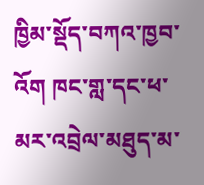ཁྱིམ་སྡོད་བཀའ་ཁྱབ་འོག ཁང་གླ་དང་ཕ་མར་འབྲེལ་མཐུད་མ་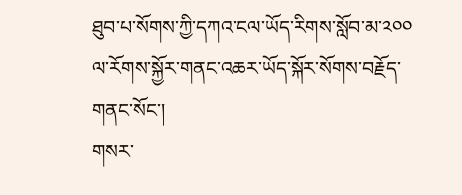ཐུབ་པ་སོགས་ཀྱི་དཀའ་ངལ་ཡོད་རིགས་སློབ་མ་༢༠༠ ལ་རོགས་སྐྱོར་གནང་འཆར་ཡོད་སྐོར་སོགས་བརྗོད་གནང་སོང་།
གསར་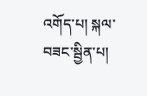འགོད་པ། སྐལ་བཟང་སྦྱིན་པ།